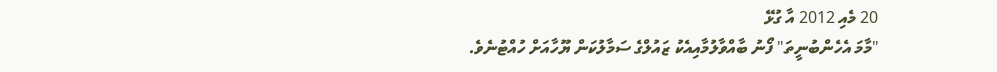20 މެއި 2012 އާ ގުޅޭ
"މާމަ އެހެންބުނީތަ" ފޯނު ބާއްވާލުމާއިއެކު ޒައުލްގެ ސަމާލުކަން ޔޫހާއަށް ހުއްޓުނެވެ.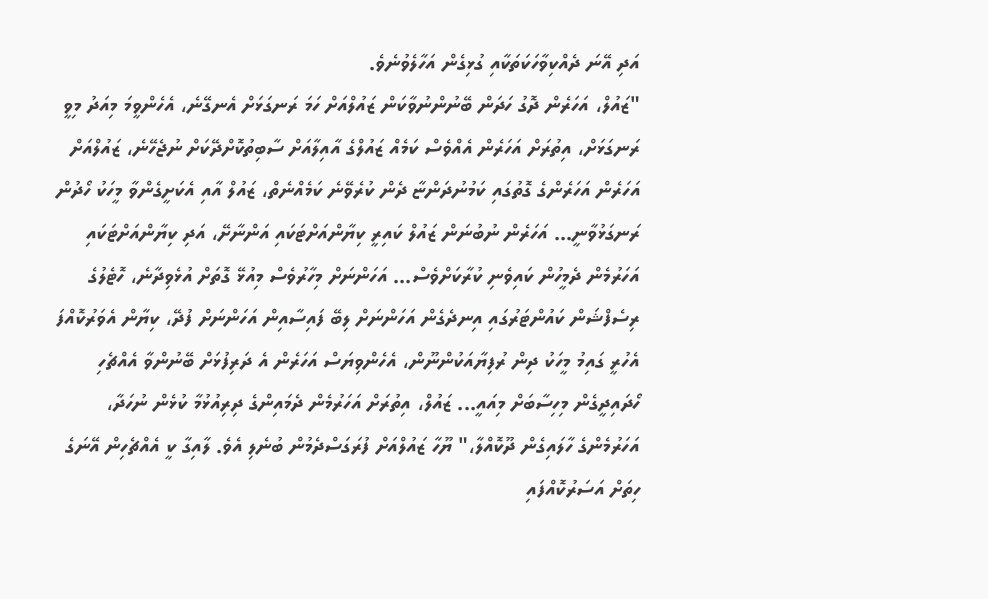އަދި އޭނަ ދެއްކިވާހަކަތަކާއި ގުޅިގެން އަހާލެވުނެވެ.
"ޒައުލް، އަހަރެން ދޮގު ހަދަން ބޭނުންނުވާކަން ޒައުލްއަށް ހަމަ ރަނގަޅަށް އެނގޭނެ، އެހެންވީމަ މިއަދު މިވީ ރަނގަޅަށް، އިތުރަށް އަހަރެން އެއްވެސް ކަމެއް ޒައުލްގެ އާއިލާއަށް ސާބިތުކޮށްދޭކަށް ނުޖެހޭނެ، ޒައުލްއަށް އަހަރެން އަހަރެންގެ ގޮތުގައި ކަމުނުދަންޏާ ދެން ކުރެވޭނެ ކަމެއްނެތް، ޒައުލް އާއި އެކަށީގެންވާ މީހަކު ހޯދުން ރަނގަޅުވާނީ... އަހަރެން ނުބުނަން ޒައުލް ކައިރީ ކިޔާންއަށްޓަކައި އަންނާށޭ، އަދި ކިޔާންއަށްޓަކައި އަހަރުމެން ދެމީހުން ކައިވެނި ކުރާކަށްވެސް... އަހަންނަށް މިހާރުވެސް މިއުޅޭ ގޮތަށް އުޅެވިދާނެ، ހޮޓެލުގެ ރިސެފްޝަން ކައުންޓަރުގައި އިނދެގެން އަހަންނަށް ލިބޭ ފައިސާއިން އަހަންނަށް ފުދޭ، ކިޔާން އެވަރުކޮއްފަ އެހުރީ ގައިމު މީހަކު ދިން ރުފިޔާއަކުންނޫން، އެހެންވިޔަސް އަހަރެން އެ ދަރިފުޅަށް ބޭނުންވާ އެއްޗެހި ހޯދައިދީގެން މިހިސާބަށް މިއައީ... ޒައުލް، އިތުރަށް އަހަރުމެން ދެމައިންގެ ދިރިއުޅުމާ ކުޅެން ނުހަދާ، އަހަރުމެންގެ ހާލައިގެން ދޫކޮއްލާ،" ޔޫހާ ޒައުލްއަށް ފުރަގަސްދެމުން ބުނެލި އެވެ. ލާއިގާ ކީ އެއްޗެހިން އޭނަގެ ހިތަށް އަސަރުކޮއްފައި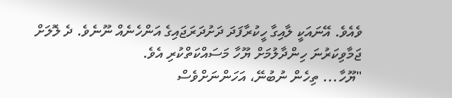ވެއެވެ. އޭނައަކީ ލާއިގާ ހީކުރާފަދަ ދަށުދަރަޖައިގެ އަންހެނެއް ނޫނެވެ. ދެ ލޮލަށް ޖަމާވިކަރުނަ ހިންދާލުމަށް ޔޫހާ މަސައްކަތްކުރި އެވެ.
"ޔޫހާ... ތިހެން ނުބުނޭ، އަހަންނަށްވެސް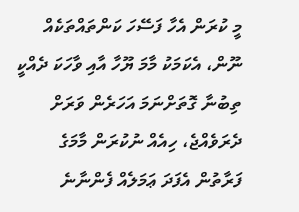މީ ކުރަން އެހާ ފަސޭހަ ކަންތައްތަކެއް ނޫން، އެކަމަކު މާމަ ޔޫހާ އާއި ވާހަކަ ދެއްކީ ތިބުނާ ގޮތަށްނަމަ އަހަރެން ވަރަށް ދެރަވެއްޖެ، ހިއެއް ނުކުރަން މާމަގެ ފަރާތުން އެފަދަ ޢަމަލެއް ފެންނާނެ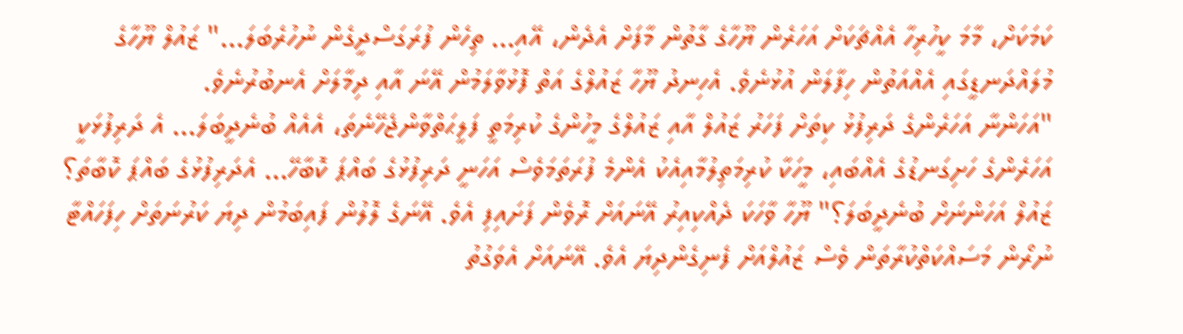ކަމަކަށް، މާމަ ކީހުރިހާ އެއްޗަކަށް އަހަރެން ޔޫހާގެ ގާތުން މާފަށް އެދެން، އޭއި... ތިހެން ފުރަގަސްދީގެން ނުހުރެބަލަ..." ޒައުލް ޔޫހާގެ މުލައްދަނޑީގައި އެއްއަތުން ހިފާލަން އުޅުނެވެ. އެހިނދު ޔޫހާ ޒައުލްގެ އަތް ފޮޅުވާލަމުން އޭނަ އާއި ދިމާލަށް އެނބުރުނެވެ.
"އަހަންނާ އަހަރެންގެ ދަރިފުޅު ކިތަށް ފަހަރު ޒައުލް އާއި ޒައުލްގެ މީހުންގެ ކުރިމަތީ ފަލީޙަތްވާންޖެހޭނެތަ، އެއެއް ބުނެދީބަލަ... އެ ދަރިފުޅަކީ އަހަރެންގެ ހަށިގަނޑުގެ އެއްބައި، މީހަކާ ކުރިމަތިލުމާއިއެކު އެންމެ ފުރަތަމަވެސް އަހަނީ ދަރިފުޅުގެ ބައްޕަ ކޮބާހޭ... އެދަރިފުޅުގެ ބައްޕަ ކޮބާތަ؟ ޒައުލް އަހަންނަށް ބުނެދީބަލަ؟" ޔޫހާ ވާހަކަ ދެއްކިއިރު އޭނައަށް ރޮވެން ފަށައިފި އެވެ. އޭނަގެ ލޮލުން ފައިބަމުން ދިޔަ ކަރުނަތަށް ހިފަހައްޓާ ނުރޯން މަސައްކަތްކުރާތަން ވެސް ޒައުލްއަށް ފެނިގެންދިޔަ އެވެ. އޭނައަށް އެވަގުތު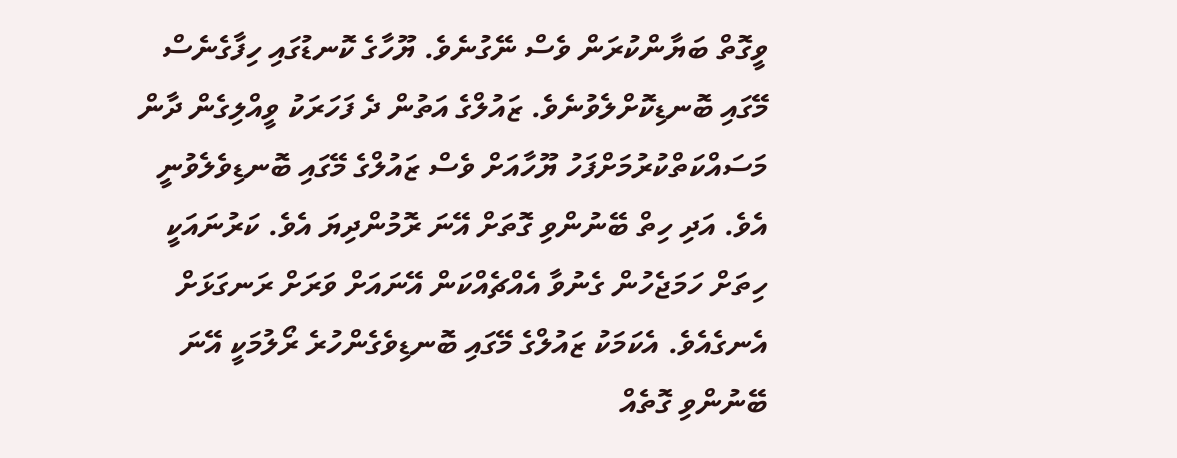ވީގޮތް ބަޔާންކުރަން ވެސް ނޭގުނެވެ. ޔޫހާގެ ކޮނޑުގައި ހިފާގެނެސް މޭގައި ބޮނޑިކޮށްލެވުނެވެ. ޒައުލްގެ އަތުން ދެ ފަހަރަކު ވީއްލިގެން ދާން މަސައްކަތްކުރުމަށްފަހު ޔޫހާއަށް ވެސް ޒައުލްގެ މޭގައި ބޮނޑިވެލެވުނީ އެވެ. އަދި ހިތް ބޭނުންވި ގޮތަށް އޭނަ ރޮމުންދިޔަ އެވެ. ކަރުނައަކީ ހިތަށް ހަމަޖެހުން ގެނުވާ އެއްޗެއްކަން އޭނައަށް ވަރަށް ރަނގަޅަށް އެނގެއެވެ. އެކަމަކު ޒައުލްގެ މޭގައި ބޮނޑިވެގެންހުރެ ރޯލުމަކީ އޭނަ ބޭނުންވި ގޮތެއް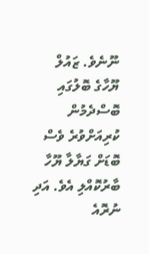ނޫނެވެ. ޒައުލް ޔޫހާގެ ބޮލުގައި ބޮސްދެމުން ކުރިއަށްވުރެ ވެސް ބޮޑަށް ގަޔާލާ ޔޫހާ ބާރުކޮއްލި އެވެ. އަދި ނުރޮއެ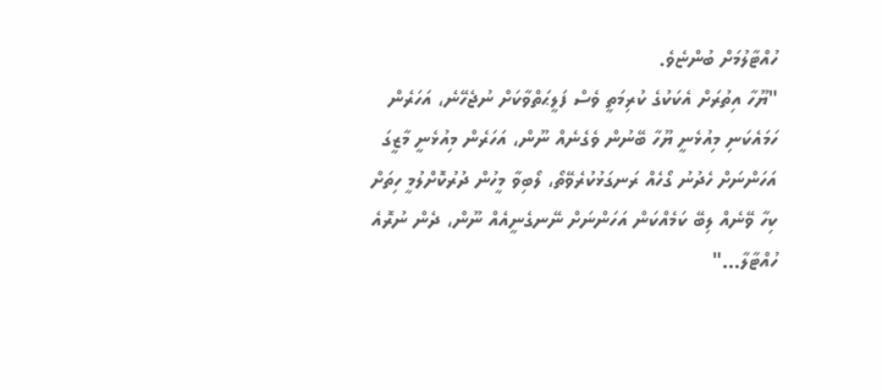ހުއްޓާލުމަށް ބުންޏެވެ.
"ޔޫހާ އިތުރަށް އެކަކުގެ ކުރިމަތީ ވެސް ފަލީޙަތްވާކަށް ނުޖެހޭނެ، އަހަރެން ހަމައެކަނި މިއުޅެނީ ޔޫހާ ބޭނުން ވެގެނެއް ނޫން، އަހަރެން މިއުޅެނީ މާޒީގަ އަހަންނަށް ހެދުނު ގޯހެއް ރަނގަޅުކުރެވޭތޯ، ލޯބިވާ މީހުން ދުރުކޮށްލުމީ ހިތަށް ކިހާ ވޭނެއް ލިބޭ ކަމެއްކަން އަހަންނަށް ނޭނގެނީއެއް ނޫން، ދެން ނުރޮއެ ހުއްޓާލާ..."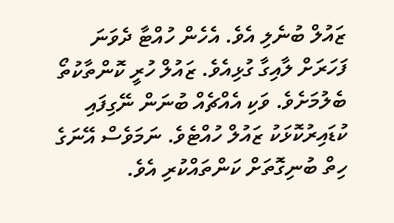ޒައުލް ބުނެލި އެވެ. އެހެން ހުއްޓާ ދެވަނަ ފަހަރަށް ލާއިގާ ގުޅިއެވެ. ޒައުލް ހުރީ ކޮންތާކުތޯ ބެލުމަށެވެ. ވަކި އެއްޗެއް ބުނަން ނޭގިފައި ކުޑައިރުކޮޅަކު ޒައުލް ހުއްޓެވެ. ނަމަވެސް އޭނަގެ ހިތް ބުނިގޮތަށް ކަންތައްކުރި އެވެ.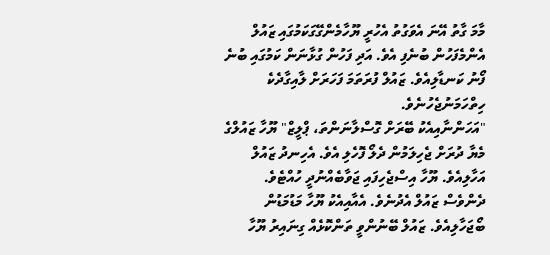މާމަ ގާތު އޭނަ އެވަގުތު އެހުރީ ޔޫހާމެންގޭގަކަމުގައި ޒައުލް އެންމެފަހުން ބުނެފި އެވެ. އަދި ފަހުން ގުޅާނަން ކަމުގައި ބުނެ ފޯނު ކަނޑާލިއެވެ. ޒައުލް ފުރަތަމަ ފަހަރަށް ލާއިގާދެކެ ހިތްހަމަނުޖެހުނެވެ.
"އަހަންނާއިއެކު ބޭރަށް ގޮސްލާނަންތަ، ޕްލީޒް" ޔޫހާ ޒައުލްގެ މެޔާ ދުރަށް ޖެހިލަމުން ދެލޯ ފޮހެލި އެވެ. އެހިނދު ޒައުލް އަހާލިއެވެ. ޔޫހާ އިސްޖެހިފައި ޖަވާބެއްނުދީ ހުއްޓެވެ. ދެންވެސް ޒައުލް އެދުނެވެ. އެއާއިއެކު ޔޫހާ މަޑުމަޑުން ބޯޖަހާލިއެވެ. ޒައުލް ބޭނުންވީ ތަންކޮޅެއް ގިނައިރު ޔޫހާ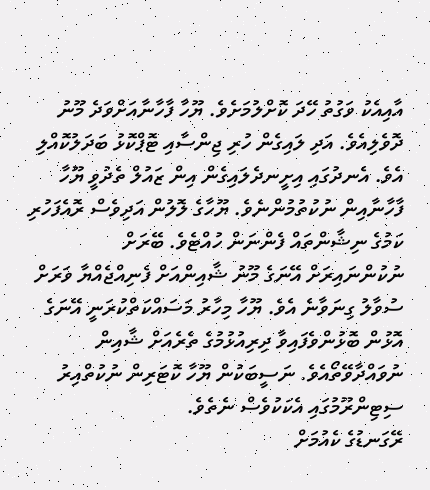އާއިއެކު ވަގުތު ހޭދަ ކޮށްލުމަށެވެ. ޔޫހާ ފާހާނާއަށްވަދެ މޫނު ދޮވެލިއެވެ. އަދި ލައިގެން ހުރި ޖިންސާއި ޓޮޕްކޮޅު ބަދަލުކޮއްލި އެވެ. އެނދުގައި އިށީނދެލައިގެން އިން ޒައުލް ތެދުވީ ޔޫހާ ފާހާނާއިން ނުކުތުމުންނެވެ. ޔޫހާގެ ލޮލުން އަދިވެސް ރޮއެފަހުރި ކަމުގެ ނިޝާންތައް ފެންނަން ހުއްޓެވެ. ބޭރަށް ނުކުންނައިރަށް އޭނަގެ މޫނު ޝާއިންއަށް ފެނިއްޖެއްޔާ ވަރަށް ސުވާލު ގިނަވާނެ އެވެ. ޔޫހާ މިހާރު މަސައްކަތްކުރަނީ އޭނަގެ އޮޅުން ބޮޅުންވެފައިވާ ދިރިއުޅުމުގެ ތެރެއަށް ޝާއިން ނުވައްދާވޭތޯއެވެ. ނަސީބަކުން ޔޫހާ ކޮޓަރިން ނުކުތްއިރު ސިޓިންރޫމުގައި އެކަކުވެސް ނެތެވެ.
ރޭގަނޑުގެ ކެއުމަށް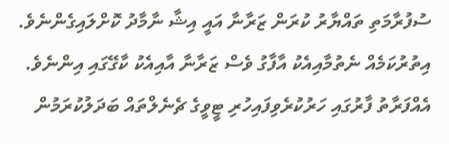ސުފުރާމަތި ތައްޔާރު ކުރަން ޒަރާނާ އައީ އިޝާ ނާމާދު ކޮށްލައިގެންނެވެ. އިތުރުކަމެއް ނެތުމާއިއެކު އާފާގު ވެސް ޒަރާނާ އާއިއެކު ކާގޭގައި އިންނެވެ. އެއްފަރާތު ފާރުގައި ހަރުކުރެވިފައިހުރި ޓީވީގެ ޗެނެލްތައް ބަދަލުކުރަމުން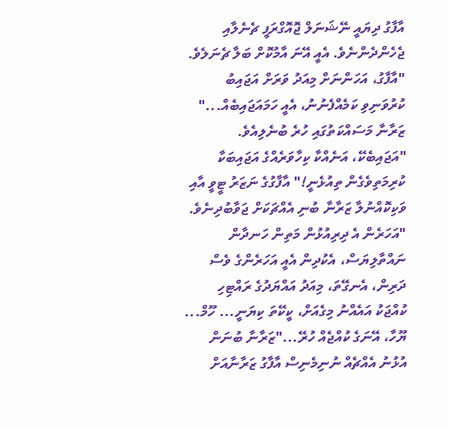އާފާގު ދިޔައީ ނޭޝަނަލް ޖޮއޮގްރަފީ ޗެނެލާއި ޖެހެންދެންނެވެ. އެއީ އޭނަ އާމުކޮށް ބަލާ ޗެނަލެވެ.
"އާފާގު، އަހަންނަށް މިއަދު ވަރަށް އަޖައިބު ކުރުވަނިވި ކަމެއްފެނުނު، އެއީ ހަމައަޖައިބެއް..." ޒަރާނާ މަސައްކަތުގައި ހުރެ ބުނެލިއެވެ.
"އަޖައިބެކޭ، އަނެއްކާ ކިހާވަރެއްގެ އަޖައިބަކާ ކުރިމަތިވެގެން ތިއުޅެނީ!" އާފާގުގެ ނަޒަރު ޓީވީ އާއި ވަކިކޮއްނުލާ ޒަރާނާ ބުނި އެއްޗަކަށް ޖަވާބުދިނެވެ.
"އަހަރެން އެ ދިރިއުޅުން މަތިން ހަނދާން ނައްތާލިޔަސް، އެކުދިން އެއީ އަހަރެންގެ ވެސް ދަރިން، އެނގޭތަ، މިއަދު އައްޔަދުގެ ރައްޓިހި ކުއްޖަކު އައެއްނު މިގެއަށް، ކީކޭތަ ކިޔަނީ... ހޫމް... ޔޫހާ، އޭނަގެ ކުއްޖެއް ހުރޭ..."ޒަރާނާ ބުނަން އުޅުނު އެއްޗެއް ނުނިމެނިސް އާފާގު ޒަރާނާއަށް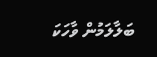ބަލާލަމުން ވާހަކަ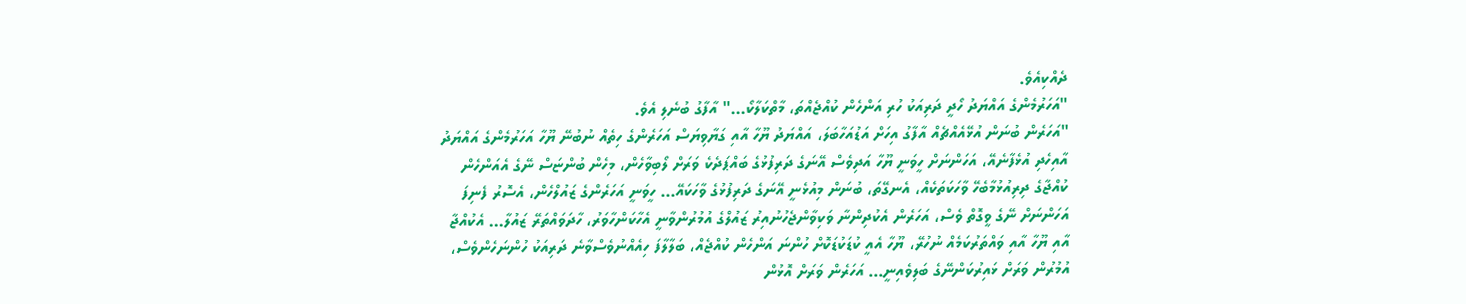ދެއްކިއެވެ.
"އަހަރުމެންގެ އައްޔަދު ހޯދީ ދަރިއަކު ހުރި އަންހެން ކުއްޖެއްތަ، މާތްކަލާކޯ..." އާފާގު ބުނެލި އެވެ.
"އަހަރެން ބުނަން އުޅޭއެއްޗެއް އާފާގު އިހަށް އަޑުއަހާބަލަ، އައްޔަދު ޔޫހާ އާއި ގަޔާވިޔަސް އަހަރެންގެ ހިތެއް ނުބުނޭ ޔޫހާ އަހަރުމެންގެ އައްޔަދު އާއިހެދި އުޅެފާނެއޭ، އަހަންނަށް ހީވަނީ ޔޫހާ އަދިވެސް އޭނަގެ ދަރިފުޅުގެ ބައްޕަދެކެ ވަރަށް ލޯބިވާހެން، މިހެން ބުންޏަސް ނޭގެ އެއަންހެން ކުއްޖާގެ ދިރިއުޅުމާބެހޭ ވާހަކަތަކެއް، އެނގޭތަ، ބުނަން މިއުޅެނީ އޭނަގެ ދަރިފުޅުގެ ވާހަކައޭ... ހީވަނީ އަހަރެންގެ ޒައުލްހެން، އެސޮރު ފެނިފަ އަހަންނަށް ނޭގެ ވީގޮތް ވެސް، އަހަރެން އެކުދިންނާ ވަކިވާންޖެހުނުއިރު ޒައުލްގެ އުމުރުންވާނީ އެހާކަންހާވަރު، ހާދަވައްތަރޭ ޒައުލާ... އެކުއްޖާ އާއި ޔޫހާ އާއި ވައްތަރުކަމެއް ނުހުރޭ، ޔޫހާ އެއީ ކުޑަކުޑަކޮށް ހުންނަ އަންހެން ކުއްޖެއް، ބަލާލާފަ ހިއެއްނުވެސްވާނެ ދަރިއަކު ހުންނަހެންވެސް، އުމުރުން ވަރަށް ޅައިރުކަންނޭގެ ބަލިވެއިނީ... އަހަރެން ވަރަށް އޮޅުން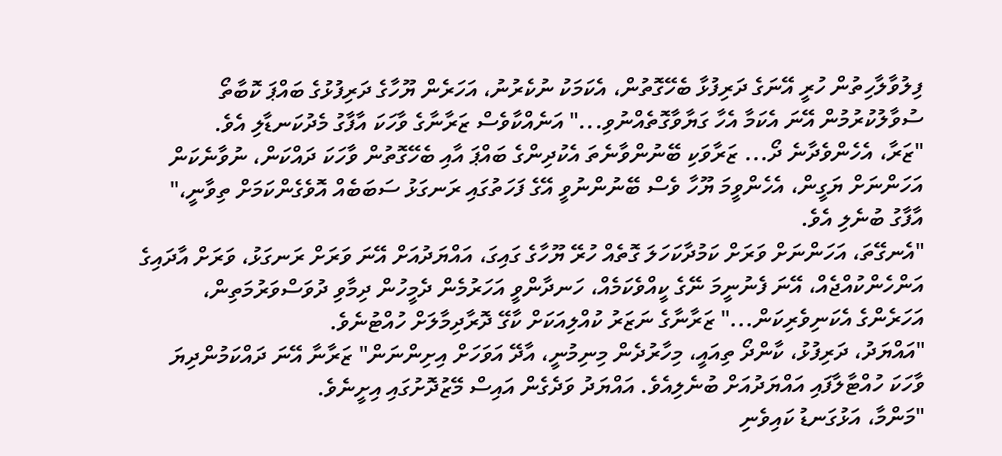ފިލުވާލާހިތުން ހުރީ އޭނަގެ ދަރިފުޅާ ބެހޭގޮތުން، އެކަމަކު ނުކެރުނު، އަހަރެން ޔޫހާގެ ދަރިފުޅުގެ ބައްޕަ ކޮބާތޯ ސުވާލުކުރުމުން އޭނަ އެކަމާ އެހާ ގަޔާވާގޮތެއްނުވި..." އަނެއްކާވެސް ޒަރާނާގެ ވާހަކަ އާފާގު މެދުކަނޑާލި އެވެ.
"ޒަރާ، އެހެންވެދާނެ ދޯ... ޒަރާވަކި ބޭނުންވާނެތަ އެކުދިންގެ ބައްޕަ އާއި ބެހޭގޮތުން ވާހަކަ ދައްކަން، ނުވާނެކަން އަހަންނަށް ޔަގީން، އެހެންވީމަ ޔޫހާ ވެސް ބޭނުންނުވީ އޭގެ ފަހަތުގައި ރަނގަޅު ސަބަބެއް އޮވެގެންކަމަށް ތިވާނީ،" އާފާގު ބުނެލި އެވެ.
"އެނގޭތަ، އަހަންނަށް ވަރަށް ކަމުދާކަހަލަ ގޮތެއް ހުރޭ ޔޫހާގެ ގައިގަ، އައްޔަދުއަށް އޭނަ ވަރަށް ރަނގަޅު، ވަރަށް އާދައިގެ އަންހެންކުއްޖެއް، އޭނަ ފެނުނީމަ ނޭގެ ކީއްވެކަމެއް، ހަނދާންވީ އަހަރުމެން ދެމީހުން ދިމާވި ދުވަސްވަރުމަތިން، އަހަރެންގެ އެކަނިވެރިކަން..." ޒަރާނާގެ ނަޒަރު ކުއްލިއަކަށް ކާގޭ ދޮރާދިމާލަށް ހުއްޓުނެވެ.
"އައްޔަދު، ދަރިފުޅު، ކާންދޯ ތިއައީ، މިހާރުދެން މިނިމުނީ، އާދޭ އަވަހަށް އިށިންނަން" ޒަރާނާ އޭނަ ދައްކަމުންދިޔަ ވާހަކަ ހުއްޓާލާފައި އައްޔަދުއަށް ބުނެލިއެވެ. އައްޔަދު ވަދެގެން އައިސް މޭޒުދޮށުގައި އިށީނެވެ.
"މަންމާ، އަޅުގަނޑު ކައިވެނި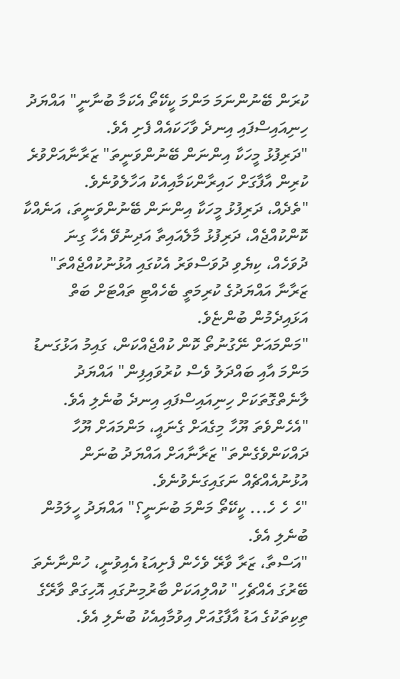ކުރަން ބޭނުންނަމަ މަންމަ ކީކޭތޯ އެކަމާ ބުނާނީ" އައްޔަދު ހިނިއައިސްފައި އިނދެ ވާހަކައެއް ފެށި އެވެ.
"ދަރިފުޅު މީހަކާ އިންނަން ބޭނުންވަނީތަ" ޒަރާނާއަށްވުރެ ކުރިން އާފާގަށް ހައިރާންކަމާއިއެކު އަހާލެވުނެވެ.
"ތެދެއް، ދަރިފުޅު މީހަކާ އިންނަން ބޭނުންވަނީތަ، އަނެއްކާ ކޮންކުއްޖެއް، ދަރިފުޅު މާލެއައިތާ އަދިނުވޭ އެހާ ގިނަ ދުވަހެއް، ކިޔެވި ދުވަސްވަރު އެކުގައި އުޅުނުކުއްޖެއްތަ" ޒަރާނާ އައްޔަދުގެ ކުރިމަތީ ބެހެއްޓި ތައްޓަށް ބަތް އަޅައިދެމުން ބުންޏެވެ.
"މަންމައަށް ނޭގުނުތޯ ކޮން ކުއްޖެއްކަން، ގައިމު އަޅުގަނޑު މަންމަ އާއި ބައްދަލު ވެސް ކުރުވައިފިން" އައްޔަދު ލާނެތްގޮތަކަށް ހިނިއައިސްފައި އިނދެ ބުނެލި އެވެ.
"އެހެންވެތަ ޔޫހާ މިގެއަށް ގެނައީ، މަންމައަށް ޔޫހާ ދައްކަންވެގެންތަ" ޒަރާނާއަށް އައްޔަދު ބުނަން އުޅުނުއެއްޗެއް ނަގައިގަނެވުނެވެ.
"ހެ ހެ ހެ... ކީކޭތޯ މަންމަ ބުނަނީ؟" އައްޔަދު ހީލަމުން ބުނެލި އެވެ.
"އަސްތާ، ޒަރާ ވާރޭ ވެހެން ފެށިއަޑު އެއިވުނީ، ހުންނާނެތަ ބޭރުގަ އެއްޗެހި" ކުއްލިއަކަށް ބާރުމިނުގައި އޮހިގަތް ވާރޭގެ ތިކިތަކުގެ އަޑު އާފާގުއަށް އިވުމާއިއެކު ބުނެލި އެވެ.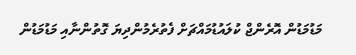މަޑުމަޑުން އޮރެންޖް ކުލައުޑުމައްޗަށް ފެތުރެމުންދިޔަ ގޮތުންނާއި މަޑުމަޑުން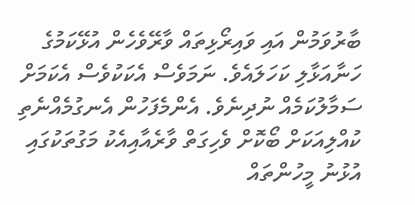ބާރުވަމުން އައި ވައިރޯޅިތައް ވާރޭވެހެން އުޅޭކަމުގެ ހަނާއަޅާލި ކަހަލައެވެ. ނަމަވެސް އެކަކުވެސް އެކަމަށް ސަމާލުކަމެއް ނުދިނެވެ. އެންމެފަހުން އެނގުމެއްނެތި ކުއްލިއަކަށް ބޯކޮށް ވެހިގަތް ވާރެއާއިއެކު މަގުތަކުގައި އުޅުނު މީހުންތައް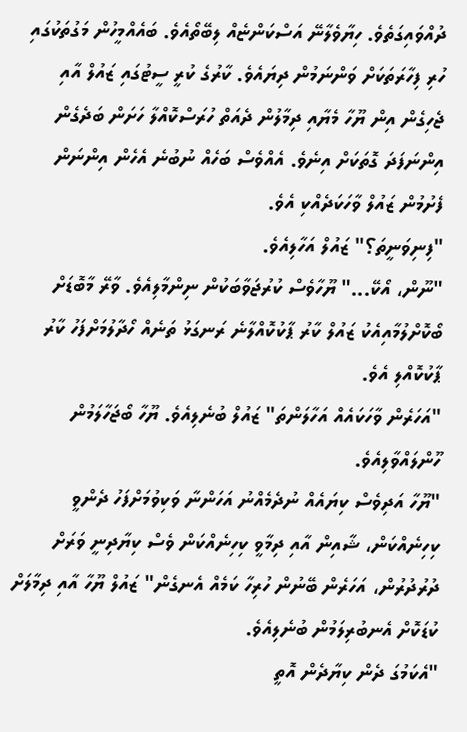ދުއްވައިގަތެވެ. ހިޔާވެލާނޭ އަސްކަންޏެއް ލިބޭތޯއެވެ. ބައެއްމީހުން މަގުތަކުގައި ހުރި ފިހާރަތަކަށް ވަންނަމުން ދިޔައެވެ. ކާރުގެ ކުރީ ސީޓުގައި ޒައުލް އާއި ޖެހިގެން އިން ޔޫހާ މެޔާއި ދިމާލުން ދެއަތް ހުރަސްކޮއްލާ ހަށަން ބަދެގެން އިންނަފަދަ ގޮތަކަށް އިނެވެ. އެއްވެސް ބަހެއް ނުބުނެ އެހެން އިންނަން ފެށުމުން ޒައުލް ވާހަކަދެއްކި އެވެ.
"ފިނިވަނީތަ؟" ޒައުލް އަހާލިއެވެ.
"ނޫން، އޯކޭ..." ޔޫހާވެސް ކުރުޖަވާބަކުން ނިންމާލިއެވެ. ވާރޭ މާބޮޑަށް ބޯކޮށްލުމާއިއެކު ޒައުލް ކާރު ޕާކުކޮއްލާނެ ރަނގަޅު ތަނެއް ހޯދާލުމަށްފަހު ކާރު ޕާކުކޮއްލި އެވެ.
"އަހަރެން ވާހަކައެއް އަހާލަންތަ" ޒައުލް ބުނެލިއެވެ. ޔޫހާ ބޯޖަހާލަމުން ހޫންލައްވާލިއެވެ.
"ޔޫހާ އަދިވެސް ކިޔައެއް ނުދެމެއްނު އަހަންނާ ވަކިވުމަށްފަހު ދެންވީ ކިހިނެއްކަން، ޝާއިން އާއި ދިމާވީ ކިހިނެއްކަން ވެސް ކިޔާދިނީ ވަރަށް ދުރުދުރުން، އަހަރެން ބޭނުން ހުރިހާ ކަމެއް އެނގެން" ޒައުލް ޔޫހާ އާއި ދިމާލަށް ކުޑަކޮށް އެނބުރިލަމުން ބުނެލިއެވެ.
"އެކަމުގަ ދެން ކިޔާދެން އޮތީ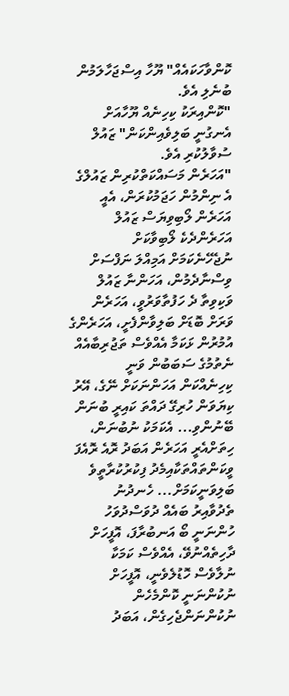ކޮންވާހަކައެއް" ޔޫހާ އިސްޖަހާލަމުން ބުނެލި އެވެ.
"ކޮންއިރަކު ކިހިނެއް ޔޫހާއަށް އެނގުނީ ބަލިވެއިންކަން" ޒައުލް ސުވާލުކުރި އެވެ.
"އަހަރެން މަސައްކަތްކުރިން ޒައުލްގެ އެ ނިންމުން ހަޖަމުކުރަން، އެއީ އަހަރެން ލޯބިވިޔަސް ޒައުލް އަހަރެންދެކެ ލޯބިވާކަށް ނުޖެހޭނެކަމަށް އަމިއްލަ ނަފްސަށް ވިސްނާދެމުން، އަހަންނާ ޒައުލް ވަކިވިތާ ދެ ހަފުތާވަރުވީ، އަހަރެން ވަރަށް ބޮޑަށް ބަލިވާންފެށީ، އަހަރެންގެ އުމުރުން ޅަކަމާ އެއްވެސް ތަޖުރިބާއެއް ނެތުމުގެ ސަބަބުން ވަނީ ކިހިނެއްކަން އަހަންނަކަށް ނޭގެ، އޭރު ކިޔަވަން ހުރިގޭ ދައްތަ ކައިރީ ބުނަން ބޭނުންވި... އެކަމަކު ނުބުނަން، ހިތަށްއެރީ އަހަރެން އަބަދު ރޮއެ ރޮއެފަ ވީކަންތައްތަކާއިމެދު ފިކުރުކުރާތީވެ ބަލިވަނީކަމަށް... ހެނދުނު ތެދުވާއިރު ބައެއް ދުވަސްދުވަހު ހުންނަނީ ބޯ އަނބުރާފަ، އޮފީހަށް ދާހިތެއްނުވޭ، އެއްވެސް ކަމަކާ ނުލާވެސް ހޮޑުލެވެނީ، އޮފީހަށް ނުކުންނަނީ ކޮންމެހެން ނުކުންނަންޖެހިގެން، އަބަދު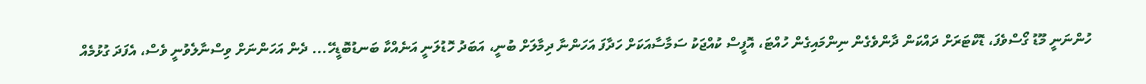ހުންނަނީ މޫޑު ގޯސްވެފަ، ޑޮކްޓަރަށް ދައްކަން ދާންވެގެން ނިންމައިގެން ހުއްޓަ، އޮފީސް ކުއްޖަކު ސަމާސާއަކަށް ހަދާފަ އަހަންނާ ދިމާލަށް ބުނީ، އަބަދު ހޮޑުލަނީ އަނެއްކާ ބަނޑުބޮޑީހޭ... ދެން އަހަންނަށް ވިސްނާލެވުނީ ވެސް، އެފަދަ ގުޅުމެއް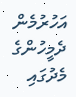އަހުރުމެން ދެމީހުންގެ މެދުގައި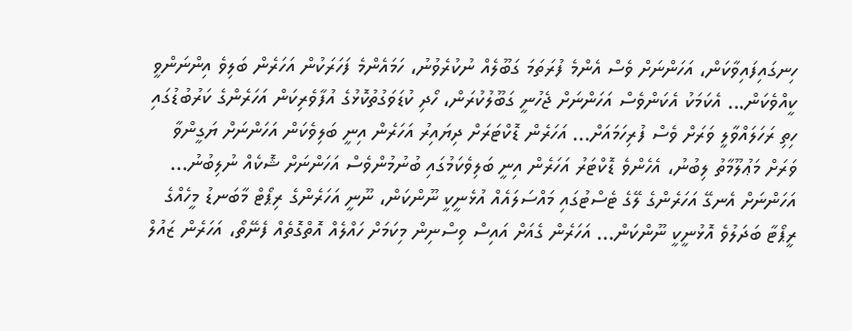ހިނގައިފައިވާކަން، އަހަންނަށް ވެސް އެންމެ ފުރަތަމަ ގަބޫލެއް ނުކުރެވުނު، ހަމައެންމެ ފަހަރަކުން އަހަރެން ބަލިވެ އިންނަންވީ ކީއްވެކަން... އެކަމަކު އެކަންވެސް އަހަންނަށް ޖެހުނީ ގަބޫލުކުރަން، ހޯދި ކުޑަވަގުތުކޮޅުގެ އުފާވެރިކަން އަހަރެންގެ ކަރުބުޑުގައި ހިތި ރަހަލައްވާލީ ވަރަށް ވެސް ފުރިހަމައަށް... އަހަރެން ޑޮކްޓަރަށް ދިޔައިރު އަހަރެން އިނީ ބަލިވެކަން އަހަންނަށް ޔަގީންވާ ވަރަށް މަޢުލޫމާތު ލިބުނު، އެހެންވެ ޑޮކްޓަރު އަހަރެން އިނީ ބަލިވެކަމުގައި ބުނުމުންވެސް އަހަންނަށް ޝޮކެއް ނުލިބުނު... އަހަންނަށް އެނގޭ އަހަރެންގެ ލޭގެ ޓެސްޓުގައި މައްސަލައެއް އުޅެނީކީ ނޫންކަން، ނޫނީ އަހަރެންގެ ރިޕޯޓް މާބަނޑު މީހެއްގެ ރީޕޯޓާ ބަދަލުވެ އޮޅުނީކީ ނޫންކަން... އަހަރެން ގެއަށް އައިސް ވިސްނިން މިކަމަށް ހައްލެއް އޮތްގޮތެއް ފެނޭތޯ، އަހަރެން ޒައުލް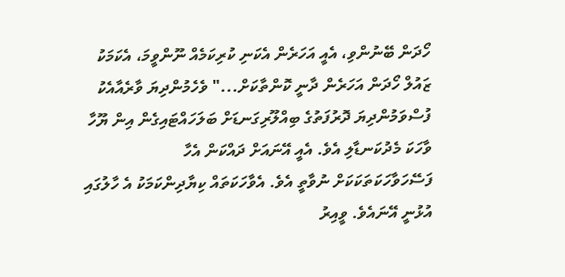ހޯދަން ބޭނުންވި، އެއީ އަހަރެން އެކަނި ކުރިކަމެއް ނޫންވީމަ، އެކަމަކު ޒައުލް ހޯދަން އަހަރެން ދާނީ ކޮންތާކަށް..." ވެހެމުންދިޔަ ވާރެއާއެކު ފުސްވަމުންދިޔަ ދޮރުފަތުގެ ބިއްލޫރިގަނޑަށް ބަލަހައްޓައިގެން އިން ޔޫހާ ވާހަކަ މެދުކަނޑާލި އެވެ. އެއީ އޭނައަށް ދައްކަން އެހާ ފަސޭހަވާހަކަތަކަކަށް ނުވާތީ އެވެ. އެވާހަކަތައް ކިޔާދިންކަމަކު އެ ހާލުގައި އުޅުނީ އޭނައެވެ. ވީއިރު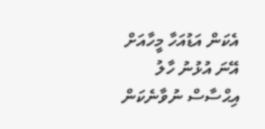އެކަން އަޑުއަހާ މީހާއަށް އޭނަ އުޅުނު ހާލު އިޙްސާސް ނުވާނެކަން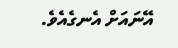އޭނައަށް އެނގެއެވެ.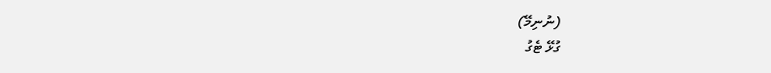(ނުނިމޭ)
ގުޅޭ ޓެގު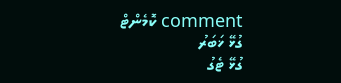comment ކޮމެންޓް
ގުޅޭ ޚަބަރު
ގުޅޭ ޓެގު